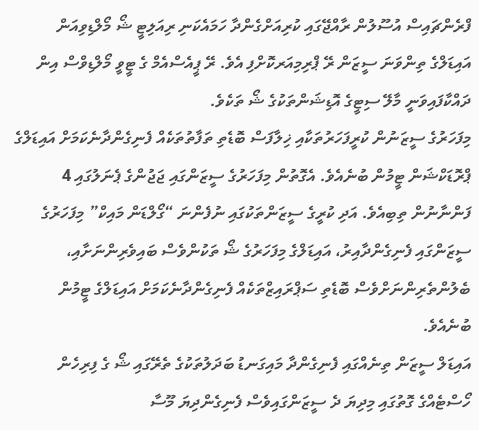ފްރެންޗައިސް އުސޫލުން ރާއްޖޭގައި ކުރިއަށްގެންދާ ހަމައެކަނި ރިއަލިޓީ ޝޯ މޯލްޑިވިއަން އައިޑަލްގެ ތިންވަނަ ސީޒަން ރޭ ޕްރިމިއަރކޮށްފި އެވެ. ރޭ ޕީއެސްއެމް ގެ ޓީވީ މޯލްޑިވްސް އިން ދައްކާފައިވަނީ މާލޭ ސިޓީގެ އޮޑިޝަންތަކުގެ ޝޯ ތަކެވެ.
މިފަހަރުގެ ސީޒަނުން ކުރީފަހަރުތަކާއި ޚިލާފަސް ބޮޑެތި ތަފާތުތަކެއް ފެނިގެންދާނެކަމަށް އައިޑަލްގެ ޕްރޮޑަކްޝަން ޓީމުން ބުނެއެވެ. އެގޮތުން މިފަހަރުގެ ސީޒަންގައި ޖަޖުންގެ ޕެނަލުގައި 4 ފަންނާނުން ތިބިއެވެ. އަދި ކުރީގެ ސީޒަންތަކުގައި ނުފެންނަ “ގޯލްޑަން މައިކް” މިފަހަރުގެ ސީޒަންގައި ފެނިގެންދާއިރު، އައިޑަލްގެ މިފަހަރުގެ ޝޯ ތަކުންވެސް ބައިވެރިންނަށާއި، ބެލުންތެރިންނަށްވެސް ބޮޑެތި ސަޕްރައިޒްތަކެއް ފެނިގެންދާނެކަމަށް އައިޑަލްގެ ޓީމުން ބުނެއެވެ.
އައިޑަލް ސީޒަން ތިނެއްގައި ފެނިގެންދާ މައިގަނޑު ބަދަލުތަކުގެ ތެރޭގައި ޝޯ ގެ ފިރިހެން ހޯސްޓެއްގެ ގޮތުގައި މިދިޔަ ދެ ސީޒަންގައިވެސް ފެނިގެންދިޔަ މޫސާ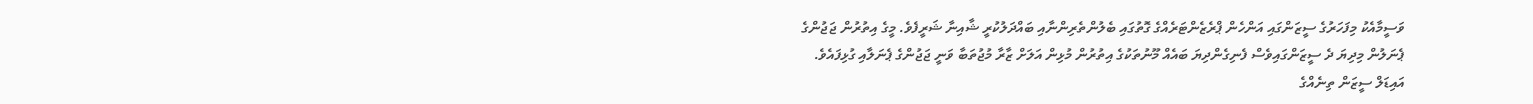ވަސީމާއެކު މިފަހަރުގެ ސީޒަންގައި އަންހެން ޕްރެޒެންޓަރެއްގެ ގޮތުގައި ބެލުންތެރިންނާއި ބައްދަލުކުރީ ޝާއިނާ ޝަރީފެވެ. މީގެ އިތުރުން ޖަޖުންގެ ޕެނަލުން މިދިޔަ ދެ ސީޒަންގައިވެސް ފެނިގެންދިޔަ ބައެއް މޫނުތަކުގެ އިތުރުން މުޅިން އަލަށް ޒާރާ މުޖުތަބާ ވަނީ ޖަޖުންގެ ޕެނަލާއި ގުޅިފައެވެ.
އައިޑަލް ސީޒަން ތިނެއްގެ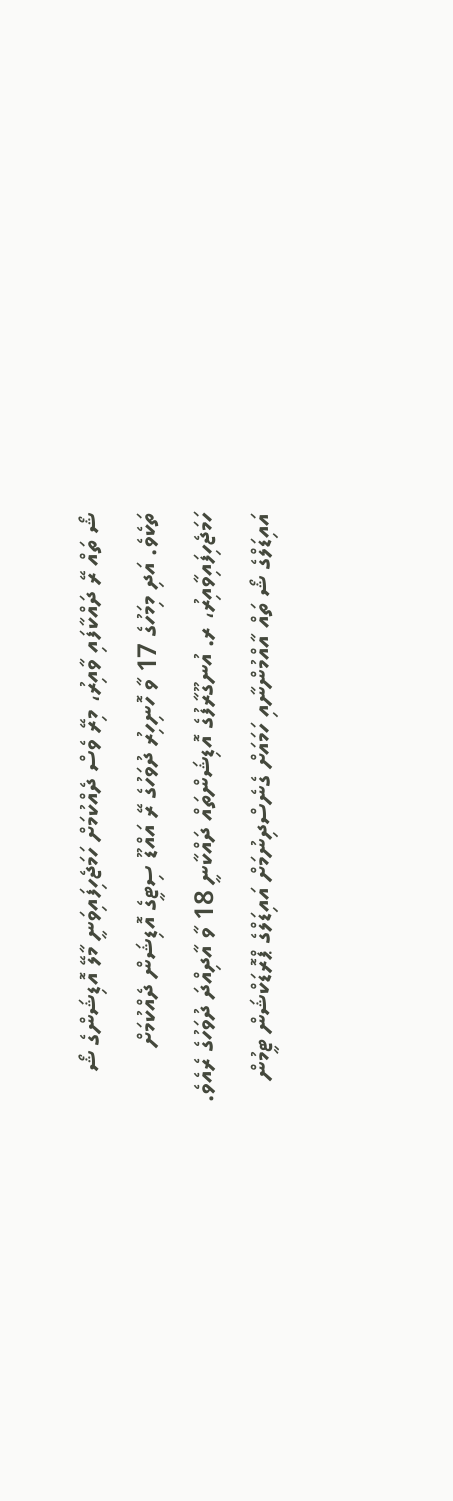ޝޯ ތައް ރޭ ދައްކާފައި ވާއިރު، މިރޭ ވެސް ދެއްކުމަށް ހަމަޖެހިފައިވަނީ މާލޭ އޮޑިޝަންގެ ޝޯ ތަކެވެ. އަދި މިމަހުގެ 17 ވާ ހޮނިހިރު ދުވަހުގެ ރޭ އައްޑޫ ސިޓީގެ އޮޑިޝަން ދެއްކުމަށް ހަމަޖެހިފައިވާއިރު، ރ. އުނގޫރާފުގެ އޮޑިޝަންތައް ދައްކާނީ 18 ވާ އާދިއްދަ ދުވަހުގެ ރެއެވެ.
އައިޑަލްގެ ޝޯ ތައް އާއްމުންނާއި ހަމައަށް ގެނެސްދިނުމަށް އައިޑަލްގެ ޕްރޮޑަކްޝަން ޓީމުން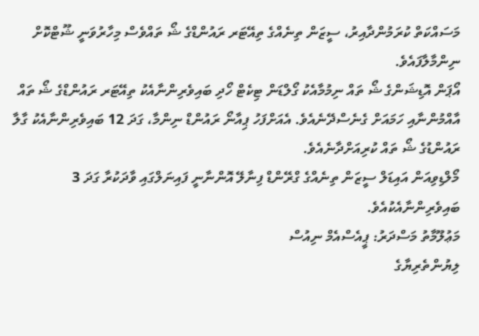މަސައްކަތް ކުރަމުންދާއިރު، ސީޒަން ތިނެއްގެ ތިއޭޓަރ ރައުންޑްގެ ޝޯ ތައްވެސް މިހާރުވަނީ ޝޫޓްކޮށް ނިންމާލާފައެވެ.
އޯޕަން އޮޑިޝަންގެ ޝޯ ތައް ނިމުމާއެކު ގޯލްޑަން ޓިކެޓް ހޯދި ބައިވެރިންނާއެކު ތިއޭޓަރ ރައުންޑްގެ ޝޯ ތައް އާއްމުންނާއި ހަމައަށް ގެނެސްދޭނެއެވެ. އެއަށްފަހު ޕިއާނޯ ރައުންޑް ނިންމާ، ގަދަ 12 ބައިވެރިންނާއެކު ގާލާ ރައުންޑުގެ ޝޯ ތައް ކުރިއަށްދާނެއެވެ.
މޯލްޑިވިއަން އައިޑަލް ސީޒަން ތިނެއްގެ ގްރޭންޑް ފިނާލޭ އޮންނާނީ ފައިނަލްގައި ވާދަކުރާ ގަދަ 3 ބައިވެރިންނާއެކުއެވެ.
މަޢުލޫމާތު މަސްދަރު: ޕީއެސްއެމް ނިއުސް
ލިޔުންތެރިޔާގެ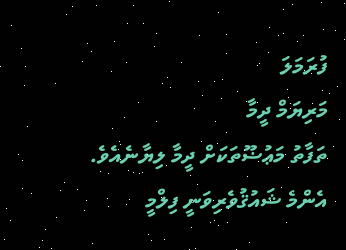ފުރަމަލަ
މަރިޔަމް ދީމާ
ތަފާތު މަޢުޟޫތަކަށް ދީމާ ލިޔާނެއެވެ. އެންމެ ޝައުޤުވެރިވަނީ ފިލްމީ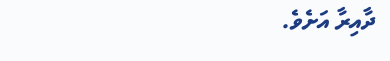ދާއިރާ އަށެވެ.